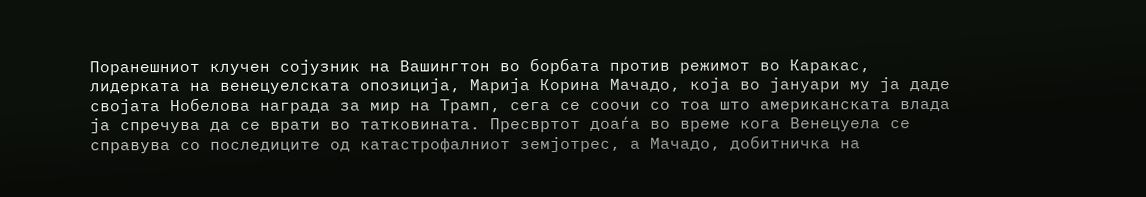Поранешниот клучен сојузник на Вашингтон во борбата против режимот во Каракас, лидерката на венецуелската опозиција, Марија Корина Мачадо, која во јануари му ја даде својата Нобелова награда за мир на Трамп, сега се соочи со тоа што американската влада ја спречува да се врати во татковината. Пресвртот доаѓа во време кога Венецуела се справува со последиците од катастрофалниот земјотрес, а Мачадо, добитничка на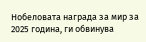Нобеловата награда за мир за 2025 година, ги обвинува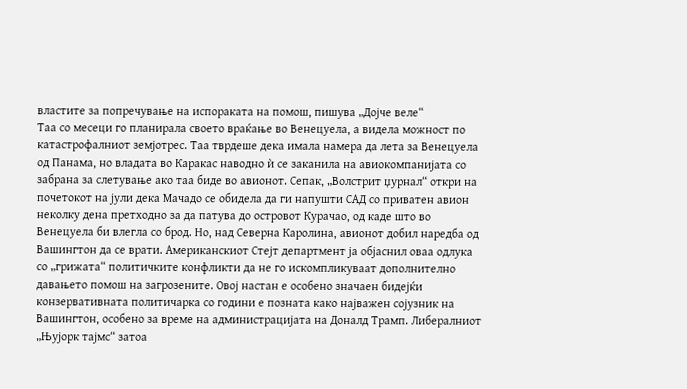властите за попречување на испораката на помош, пишува „Дојче веле“
Таа со месеци го планирала своето враќање во Венецуела, а видела можност по катастрофалниот земјотрес. Таа тврдеше дека имала намера да лета за Венецуела од Панама, но владата во Каракас наводно ѝ се заканила на авиокомпанијата со забрана за слетување ако таа биде во авионот. Сепак, „Волстрит џурнал“ откри на почетокот на јули дека Мачадо се обидела да ги напушти САД со приватен авион неколку дена претходно за да патува до островот Курачао, од каде што во Венецуела би влегла со брод. Но, над Северна Каролина, авионот добил наредба од Вашингтон да се врати. Американскиот Стејт департмент ја објаснил оваа одлука со „грижата“ политичките конфликти да не го искомпликуваат дополнително давањето помош на загрозените. Овој настан е особено значаен бидејќи конзервативната политичарка со години е позната како најважен сојузник на Вашингтон, особено за време на администрацијата на Доналд Трамп. Либералниот „Њујорк тајмс“ затоа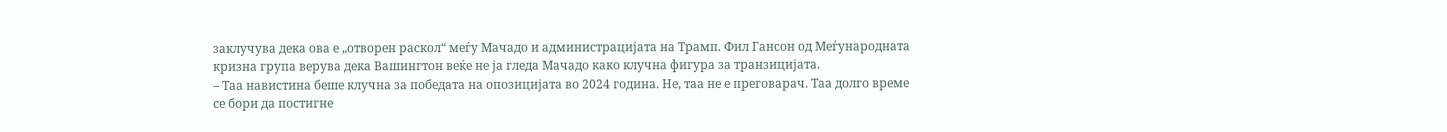заклучува дека ова е „отворен раскол“ меѓу Мачадо и администрацијата на Трамп. Фил Гансон од Меѓународната кризна група верува дека Вашингтон веќе не ја гледа Мачадо како клучна фигура за транзицијата.
– Таа навистина беше клучна за победата на опозицијата во 2024 година. Не, таа не е преговарач. Таа долго време се бори да постигне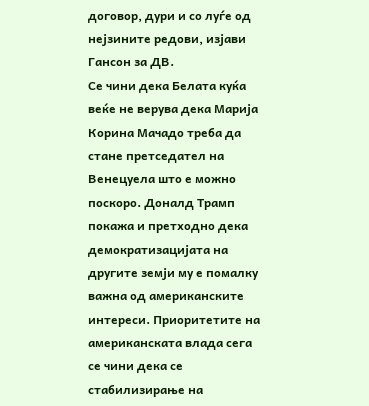договор, дури и со луѓе од нејзините редови, изјави Гансон за ДВ.
Се чини дека Белата куќа веќе не верува дека Марија Корина Мачадо треба да стане претседател на Венецуела што е можно поскоро. Доналд Трамп покажа и претходно дека демократизацијата на другите земји му е помалку важна од американските интереси. Приоритетите на американската влада сега се чини дека се стабилизирање на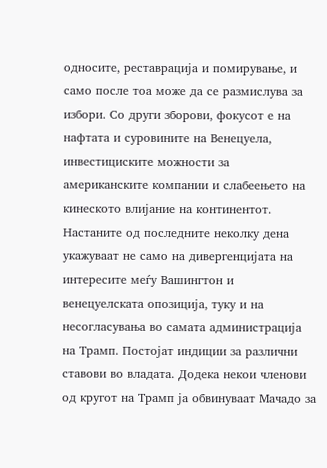односите, реставрација и помирување, и само после тоа може да се размислува за избори. Со други зборови, фокусот е на нафтата и суровините на Венецуела, инвестициските можности за американските компании и слабеењето на кинеското влијание на континентот. Настаните од последните неколку дена укажуваат не само на дивергенцијата на интересите меѓу Вашингтон и венецуелската опозиција, туку и на несогласувања во самата администрација на Трамп. Постојат индиции за различни ставови во владата. Додека некои членови од кругот на Трамп ја обвинуваат Мачадо за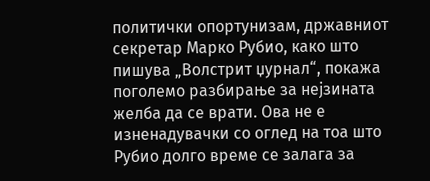политички опортунизам, државниот секретар Марко Рубио, како што пишува „Волстрит џурнал“, покажа поголемо разбирање за нејзината желба да се врати. Ова не е изненадувачки со оглед на тоа што Рубио долго време се залага за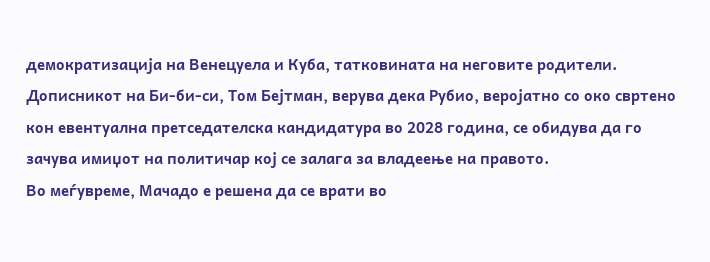демократизација на Венецуела и Куба, татковината на неговите родители. Дописникот на Би-би-си, Том Бејтман, верува дека Рубио, веројатно со око свртено кон евентуална претседателска кандидатура во 2028 година, се обидува да го зачува имиџот на политичар кој се залага за владеење на правото.
Во меѓувреме, Мачадо е решена да се врати во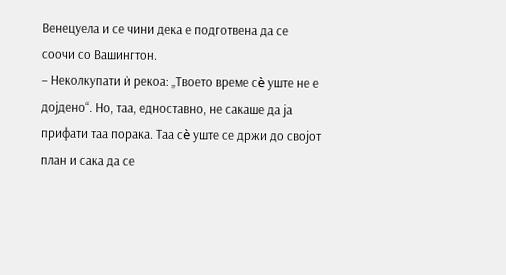Венецуела и се чини дека е подготвена да се соочи со Вашингтон.
– Неколкупати ѝ рекоа: „Твоето време сè уште не е дојдено“. Но, таа, едноставно, не сакаше да ја прифати таа порака. Таа сè уште се држи до својот план и сака да се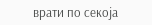врати по секоја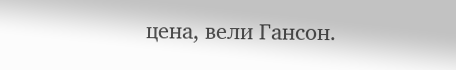цена, вели Гансон.